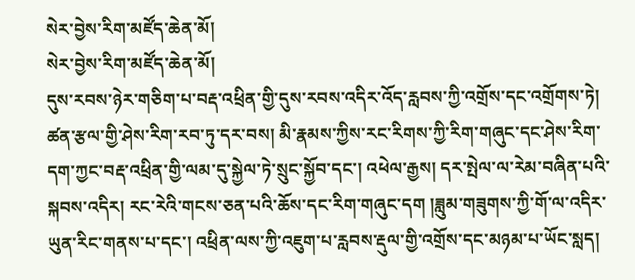སེར་བྱེས་རིག་མཛོད་ཆེན་མོ།
སེར་བྱེས་རིག་མཛོད་ཆེན་མོ།
དུས་རབས་ཉེར་གཅིག་པ་བརྡ་འཕྲིན་གྱི་དུས་རབས་འདིར་འོད་རླབས་ཀྱི་འགྲོས་དང་འགྲོགས་ཏེ། ཚན་རྩལ་གྱི་ཤེས་རིག་རབ་ཏུ་དར་བས། མི་རྣམས་ཀྱིས་རང་རིགས་ཀྱི་རིག་གཞུང་དང་ཤེས་རིག་དག་ཀྱང་བརྡ་འཕྲིན་གྱི་ལམ་དུ་སྐྱེལ་ཏེ་སྲུང་སྐྱོབ་དང་། འཕེལ་རྒྱས། དར་སྤེལ་ལ་རེམ་བཞིན་པའི་སྐབས་འདིར། རང་རེའི་གངས་ཅན་པའི་ཆོས་དང་རིག་གཞུང་དག །ཟླུམ་གཟུགས་ཀྱི་གོ་ལ་འདིར་ཡུན་རིང་གནས་པ་དང་། འཕྲིན་ལས་ཀྱི་འཇུག་པ་རླབས་རྡུལ་གྱི་འགྲོས་དང་མཉམ་པ་ཡོང་སླད།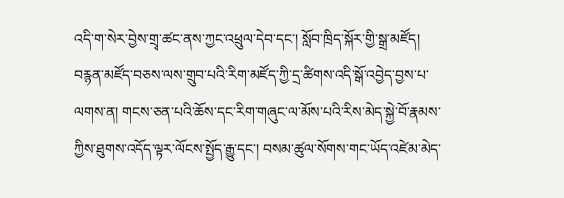འདི་ག་སེར་བྱེས་གྲྭ་ཚང་ནས་ཀྱང་འཕྲུལ་དེབ་དང་། སློབ་ཁྲིད་སྐོར་གྱི་སྒྲ་མཛོད། བརྙན་མཛོད་བཅས་ལས་གྲུབ་པའི་རིག་མཛོད་ཀྱི་དྲ་ཚིགས་འདི་སྒོ་འབྱེད་བྱས་པ་ལགས་ན། གངས་ཅན་པའི་ཆོས་དང་རིག་གཞུང་ལ་མོས་པའི་རིས་མེད་སྐྱེ་བོ་རྣམས་ཀྱིས་ཐུགས་འདོད་ལྟར་ལོངས་སྤྱོད་རྒྱུ་དང་། བསམ་ཚུལ་སོགས་གང་ཡོད་འཛེམ་མེད་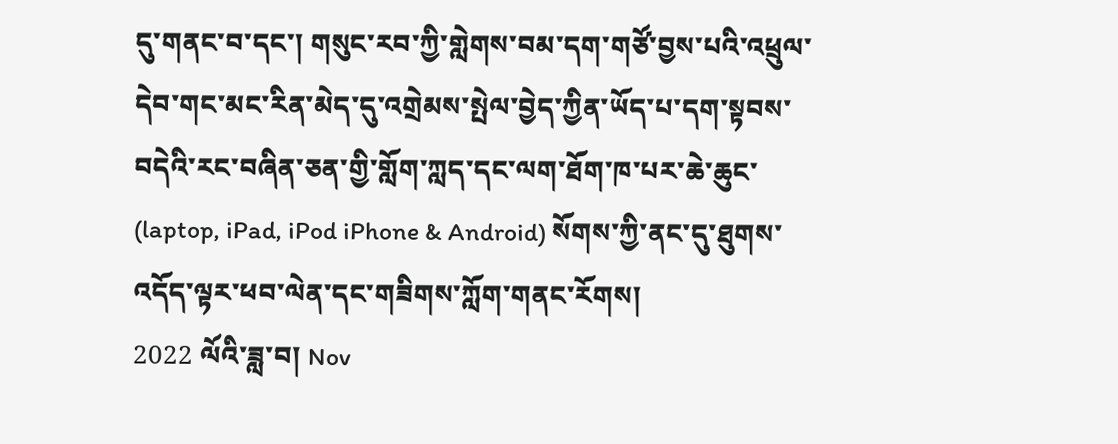དུ་གནང་བ་དང་། གསུང་རབ་ཀྱི་གླེགས་བམ་དག་གཙོ་བྱས་པའི་འཕྲུལ་དེབ་གང་མང་རིན་མེད་དུ་འགྲེམས་སྤེལ་བྱེད་ཀྱིན་ཡོད་པ་དག་སྟབས་བདེའི་རང་བཞིན་ཅན་གྱི་གློག་ཀླད་དང་ལག་ཐོག་ཁ་པར་ཆེ་ཆུང་ (laptop, iPad, iPod iPhone & Android) སོགས་ཀྱི་ནང་དུ་ཐུགས་འདོད་ལྟར་ཕབ་ལེན་དང་གཟིགས་ཀློག་གནང་རོགས།
2022 ལོའི་ཟླ་བ། Nov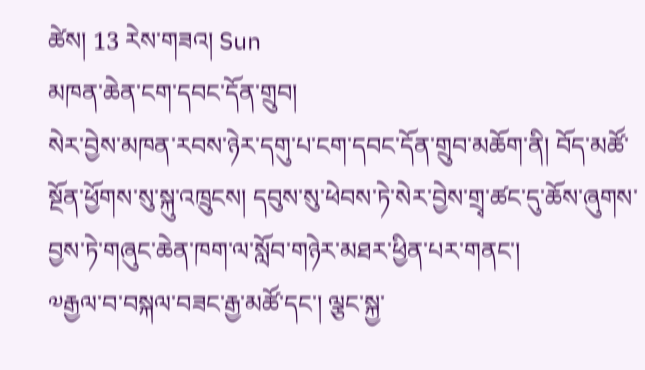ཚེས། 13 རེས་གཟའ། Sun
མཁན་ཆེན་ངག་དབང་དོན་གྲུབ།
སེར་བྱེས་མཁན་རབས་ཉེར་དགུ་པ་ངག་དབང་དོན་གྲུབ་མཆོག་ནི། བོད་མཚོ་སྔོན་ཕྱོགས་སུ་སྐུ་འཁྲུངས། དབུས་སུ་ཕེབས་ཏེ་སེར་བྱེས་གྲྭ་ཚང་དུ་ཆོས་ཞུགས་བྱས་ཏེ་གཞུང་ཆེན་ཁག་ལ་སློབ་གཉེར་མཐར་ཕྱིན་པར་གནང་།
༧རྒྱལ་བ་བསྐལ་བཟང་རྒྱ་མཚོ་དང་། ལྕང་སྐྱ་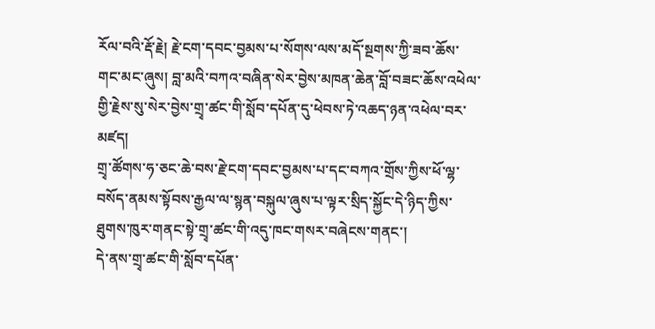རོལ་བའི་རྡོ་རྗེ། རྗེ་ངག་དབང་བྱམས་པ་སོགས་ལས་མདོ་སྔགས་ཀྱི་ཟབ་ཆོས་གང་མང་ཞུས། བླ་མའི་བཀའ་བཞིན་སེར་བྱེས་མཁན་ཆེན་བློ་བཟང་ཆོས་འཕེལ་གྱི་རྗེས་སུ་སེར་བྱེས་གྲྭ་ཚང་གི་སློབ་དཔོན་དུ་ཕེབས་ཏེ་འཆད་ཉན་འཕེལ་བར་མཛད།
གྲྭ་ཚོགས་ཧ་ཅང་ཆེ་བས་རྗེ་ངག་དབང་བྱམས་པ་དང་བཀའ་གྲོས་ཀྱིས་ཕོ་ལྷ་བསོད་ནམས་སྟོབས་རྒྱལ་ལ་སྙན་བསྐུལ་ཞུས་པ་ལྟར་སྲིད་སྐྱོང་དེ་ཉིད་ཀྱིས་ཐུགས་ཁུར་གནང་སྟེ་གྲྭ་ཚང་གི་འདུ་ཁང་གསར་བཞེངས་གནང་།
དེ་ནས་གྲྭ་ཚང་གི་སློབ་དཔོན་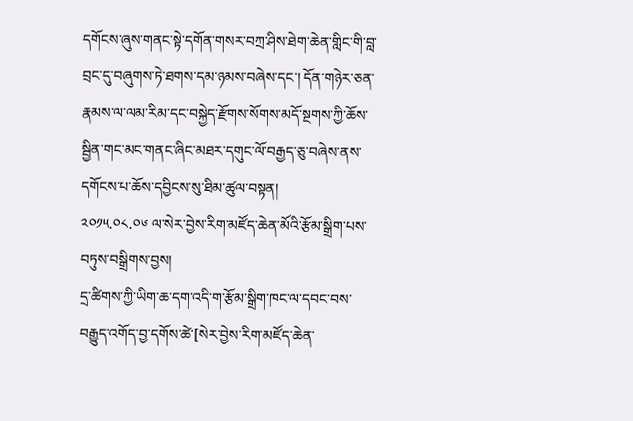དགོངས་ཞུས་གནང་སྟེ་དགོན་གསར་བཀྲ་ཤིས་ཐེག་ཆེན་གླིང་གི་བླ་བྲང་དུ་བཞུགས་ཏེ་ཐགས་དམ་ཉམས་བཞེས་དང་། དོན་གཉེར་ཅན་རྣམས་ལ་ལམ་རིམ་དང་བསྐྱེད་རྫོགས་སོགས་མདོ་སྔགས་ཀྱི་ཆོས་སྦྱིན་གང་མང་གནང་ཞིང་མཐར་དགུང་ལོ་བརྒྱད་ཅུ་བཞེས་ནས་དགོངས་པ་ཆོས་དབྱིངས་སུ་ཐིམ་ཚུལ་བསྟན།
༢༠༡༥.༠༨.༠༦ ལ་སེར་བྱེས་རིག་མཛོད་ཆེན་མོའི་རྩོམ་སྒྲིག་པས་བཏུས་བསྒྲིགས་བྱས།
དྲ་ཚིགས་ཀྱི་ཡིག་ཆ་དག་འདི་ག་རྩོམ་སྒྲིག་ཁང་ལ་དབང་བས་བརྒྱུད་འགོད་བྱ་དགོས་ཚེ་[སེར་བྱེས་རིག་མཛོད་ཆེན་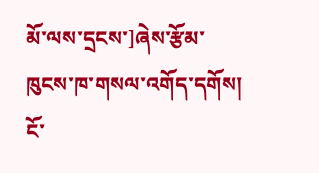མོ་ལས་དྲངས་]ཞེས་རྩོམ་ཁུངས་ཁ་གསལ་འགོད་དགོས།
ངོ་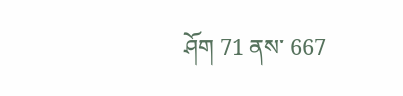ཤོག 71 ནས་ 667